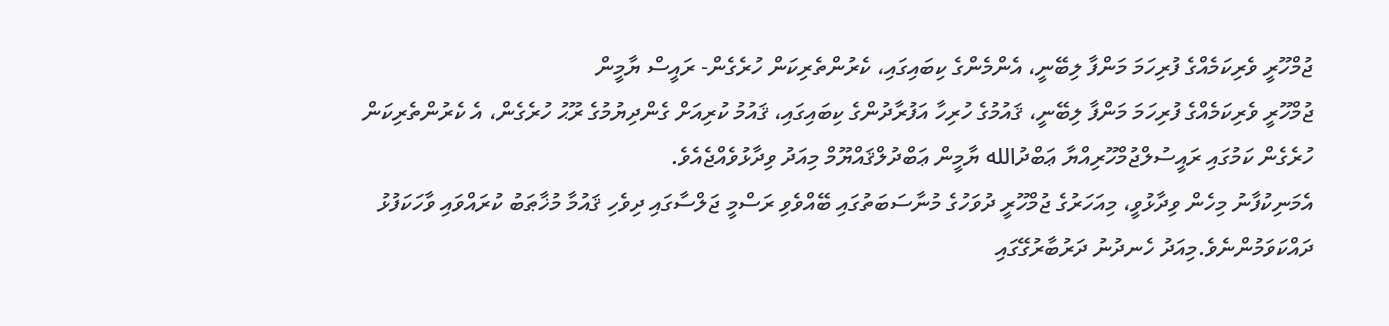ޖުމްހޫރީ ވެރިކަމެއްގެ ފުރިހަމަ މަންފާ ލިބޭނީ، އެންމެންގެ ކިބައިގައި، ކެރުންތެރިކަން ހުރެގެން- ރައީސް ޔާމީން
ޖުމްހޫރީ ވެރިކަމެއްގެ ފުރިހަމަ މަންފާ ލިބޭނީ، ޤައުމުގެ ހުރިހާ އަފުރާދުންގެ ކިބައިގައި، ޤައުމު ކުރިއަށް ގެންދިޔުމުގެ ރޫޙު ހުރެގެން، އެ ކެރުންތެރިކަން ހުރެގެން ކަމުގައި ރައީސުލްޖުމްހޫރިއްޔާ ޢަބްދުالله ޔާމީން ޢަބްދުލްޤައްޔޫމް މިއަދު ވިދާޅުވެއްޖެއެވެ.
އެމަނިކުފާނު މިހެން ވިދާޅުވީ، މިއަހަރުގެ ޖުމްހޫރީ ދުވަހުގެ މުނާސަބަތުގައި ބޭއްވެވި ރަސްމީ ޖަލްސާގައި ދިވެހި ޤައުމާ މުޚާޠަބު ކުރައްވައި ވާހަކަފުޅު ދައްކަވަމުންނެވެ.މިއަދު ހެނދުނު ދަރުބާރުގޭގައި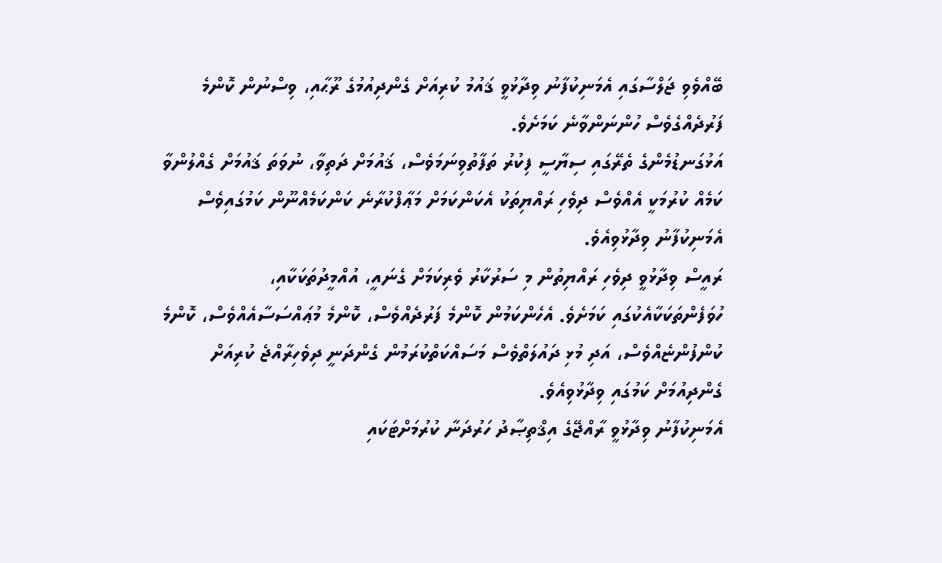ބޭއްވެވި ޖަލްސާގައި އެމަނިކުފާނު ވިދާޅުވީ ޤައުމު ކުރިއަށް ގެންދިއުމުގެ ރޫޙާއި، ވިސްނުން ކޮންމެ ފަރުދެއްގެވެސް ހުންނަންވާނެ ކަމަށެވެ.
އަޅުގަނޑުމެންގެ ތެރޭގައި ސިޔާސީ ފިކުރު ތަފާތުވިނަމަވެސް، ޤައުމަށް ދަތިވާ، ނުވަތަ ޤައުމަށް ގެއްލުންވާ ކަމެއް ކުރުމަކީ އެއްވެސް ދިވެހި ރައްޔިތަކު އެކަންކަމަށް މަޢާފްކުރާނެ ކަންކަމެއްނޫން ކަމުގައިވެސް އެމަނިކުފާނު ވިދާޅުވިއެވެ.
ރައީސް ވިދާޅުވީ ދިވެހި ރައްޔިތުން މި ސަރުކާރު ވެރިކަމަށް ގެނައީ، އުއްމީދުތަކަކާއި، ހުވަފެންތަކަކާއެކުގައި ކަމަށެވެ. އެހެންކަމުން ކޮންމެ ފަރުދެއްވެސް، ކޮންމެ މުޢައްސަސާއެއްވެސް، ކޮންމެ ކުންފުންޏެއްވެސް، އަދި މުޅި ދައުލަތްވެސް މަސައްކަތްކުރަމުން ގެންދަނީ ދިވެހިރާއްޖެ ކުރިއަށް ގެންދިއުމަށް ކަމުގައި ވިދާޅުވިއެވެ.
އެމަނިކުފާނު ވިދާޅުވީ ރާއްޖޭގެ އިޤްތިޞާދު ހަރުދަނާ ކުރުމަށްޓަކައި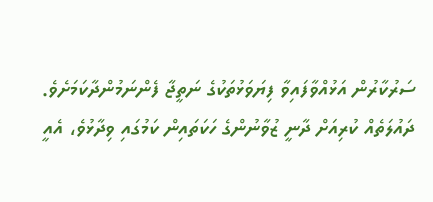ސަރުކާރުން އަޅުއްވާފައިވާ ފިޔަވަޅުތަކުގެ ނަތީޖާ ފެންނަމުންދާކަމަށެވެ.
ދައުލަތެއް ކުރިއަށް ދާނީ ޒުވާނުންގެ ހަކަތައިން ކަމުގައި ވިދާޅުވެ، އެއީ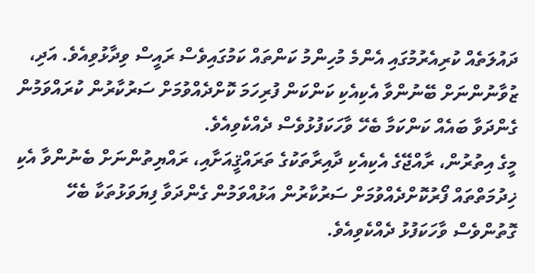ދައުލަތެއް ކުރިއެރުމުގައި އެންމެ މުހިންމު ކަންތައް ކަމުގައިވެސް ރައީސް ވިދާޅުވިއެވެ. އަދި، ޒުވާނުންނަށް ބޭނުންވާ އެކިއެކި ކަންކަން ފުރިހަމަ ކޮށްދެއްވުމަށް ސަރުކާރުން ކުރައްވަމުން ގެންދަވާ ބައެއް ކަންކަމާ ބެހޭ ވާހަކަފުޅުވެސް ދެއްކެވިއެވެ.
މީގެ އިތުރުން، ރާއްޖޭގެ އެކިއެކި ދާއިރާތަކުގެ ތަރައްޤީއަށާއި، ރައްޔިތުންނަށް ބެނުންވާ އެކި ޚިދުމަތްތައް ފޯރުކޮށްދެއްވުމަށް ސަރުކާރުން އަޅުއްވަމުން ގެންދަވާ ފިޔަވަޅުތަކާ ބެހޭ ގޮތުންވެސް ވާހަކަފުޅު ދެއްކެވިއެވެ.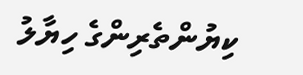ކިޔުންތެރިންގެ ހިޔާލު